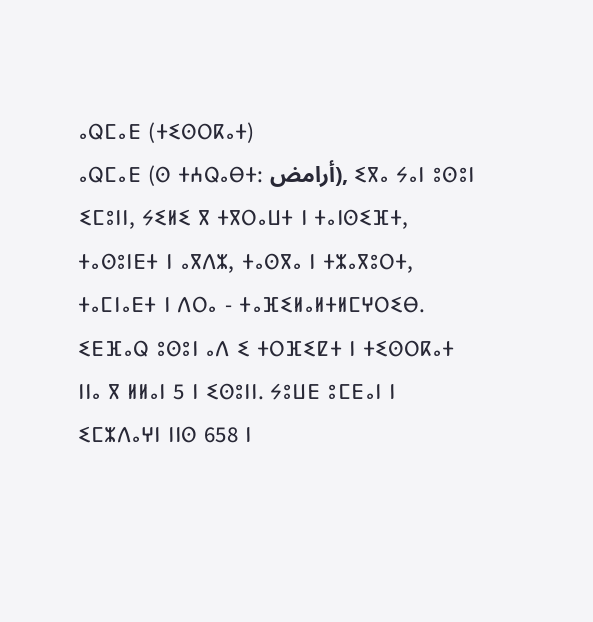ⴰⵕⵎⴰⴹ (ⵜⵉⵙⵔⴽⴰⵜ)
ⴰⵕⵎⴰⴹ (ⵙ ⵜⵄⵕⴰⴱⵜ: أرامض), ⵉⴳⴰ ⵢⴰⵏ ⵓⵙⵓⵏ ⵉⵎⵓⵏⵏ, ⵢⵉⵍⵉ ⴳ ⵜⴳⵔⴰⵡⵜ ⵏ ⵜⴰⵏⵙⵉⴼⵜ, ⵜⴰⵙⵓⵏⴹⵜ ⵏ ⴰⴳⴷⵣ, ⵜⴰⵙⴳⴰ ⵏ ⵜⵣⴰⴳⵓⵔⵜ, ⵜⴰⵎⵏⴰⴹⵜ ⵏ ⴷⵔⴰ - ⵜⴰⴼⵉⵍⴰⵍⵜⵍⵎⵖⵔⵉⴱ. ⵉⴹⴼⴰⵕ ⵓⵙⵓⵏ ⴰⴷ ⵉ ⵜⵔⴼⵉⵇⵜ ⵏ ⵜⵉⵙⵔⴽⴰⵜ ⵏⵏⴰ ⴳ ⵍⵍⴰⵏ 5 ⵏ ⵉⵙⵓⵏⵏ. ⵢⵓⵡⴹ ⵓⵎⴹⴰⵏ ⵏ ⵉⵎⵣⴷⴰⵖⵏ ⵏⵏⵙ 658 ⵏ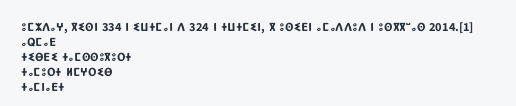ⵓⵎⵣⴷⴰⵖ, ⴳⵉⵙⵏ 334 ⵏ ⵉⵡⵜⵎⴰⵏ ⴷ 324 ⵏ ⵜⵡⵜⵎⵉⵏ, ⴳ ⵓⵙⵉⴹⵏ ⴰⵎⴰⴷⴷⵓⴷ ⵏ ⵓⵙⴳⴳⵯⴰⵙ 2014.[1]
ⴰⵕⵎⴰⴹ
ⵜⵉⴱⴹⵉ ⵜⴰⵎⵙⵙⵓⴳⵓⵔⵜ
ⵜⴰⵎⵓⵔⵜ ⵍⵎⵖⵔⵉⴱ
ⵜⴰⵎⵏⴰⴹⵜ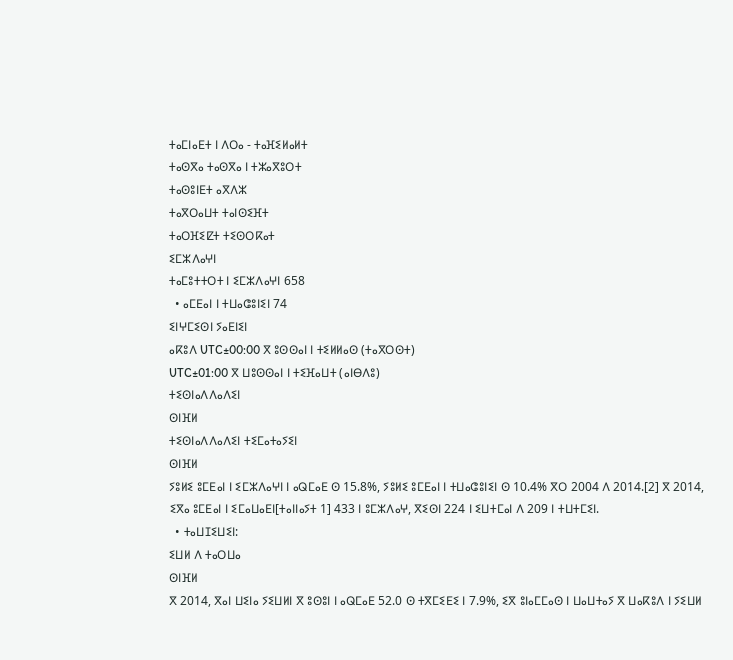ⵜⴰⵎⵏⴰⴹⵜ ⵏ ⴷⵔⴰ - ⵜⴰⴼⵉⵍⴰⵍⵜ
ⵜⴰⵙⴳⴰ ⵜⴰⵙⴳⴰ ⵏ ⵜⵣⴰⴳⵓⵔⵜ
ⵜⴰⵙⵓⵏⴹⵜ ⴰⴳⴷⵣ
ⵜⴰⴳⵔⴰⵡⵜ ⵜⴰⵏⵙⵉⴼⵜ
ⵜⴰⵔⴼⵉⵇⵜ ⵜⵉⵙⵔⴽⴰⵜ
ⵉⵎⵣⴷⴰⵖⵏ
ⵜⴰⵎⵓⵜⵜⵔⵜ ⵏ ⵉⵎⵣⴷⴰⵖⵏ 658
  • ⴰⵎⴹⴰⵏ ⵏ ⵜⵡⴰⵛⵓⵏⵉⵏ 74
ⵉⵏⵖⵎⵉⵙⵏ ⵢⴰⴹⵏⵉⵏ
ⴰⴽⵓⴷ UTC±00:00 ⴳ ⵓⵙⵙⴰⵏ ⵏ ⵜⵉⵍⵍⴰⵙ (ⵜⴰⴳⵔⵙⵜ)
UTC±01:00 ⴳ ⵡⵓⵙⵙⴰⵏ ⵏ ⵜⵉⴼⴰⵡⵜ (ⴰⵏⴱⴷⵓ)
ⵜⵉⵙⵏⴰⴷⴷⴰⴷⵉⵏ
ⵙⵏⴼⵍ
ⵜⵉⵙⵏⴰⴷⴷⴰⴷⵉⵏ ⵜⵉⵎⴰⵜⴰⵢⵉⵏ
ⵙⵏⴼⵍ
ⵢⵓⵍⵉ ⵓⵎⴹⴰⵏ ⵏ ⵉⵎⵣⴷⴰⵖⵏ ⵏ ⴰⵕⵎⴰⴹ ⵙ 15.8%, ⵢⵓⵍⵉ ⵓⵎⴹⴰⵏ ⵏ ⵜⵡⴰⵛⵓⵏⵉⵏ ⵙ 10.4% ⴳⵔ 2004 ⴷ 2014.[2] ⴳ 2014, ⵉⴳⴰ ⵓⵎⴹⴰⵏ ⵏ ⵉⵎⴰⵡⴰⴹⵏ[ⵜⴰⵏⵏⴰⵢⵜ 1] 433 ⵏ ⵓⵎⵣⴷⴰⵖ, ⴳⵉⵙⵏ 224 ⵏ ⵉⵡⵜⵎⴰⵏ ⴷ 209 ⵏ ⵜⵡⵜⵎⵉⵏ.
  • ⵜⴰⵡⵊⵉⵡⵉⵏ:
ⵉⵡⵍ ⴷ ⵜⴰⵔⵡⴰ
ⵙⵏⴼⵍ
ⴳ 2014, ⴳⴰⵏ ⵡⵉⵏⴰ ⵢⵉⵡⵍⵏ ⴳ ⵓⵙⵓⵏ ⵏ ⴰⵕⵎⴰⴹ 52.0 ⵙ ⵜⴳⵎⵉⴹⵉ ⵏ 7.9%, ⵉⴳ ⵓⵏⴰⵎⵎⴰⵙ ⵏ ⵡⴰⵡⵜⴰⵢ ⴳ ⵡⴰⴽⵓⴷ ⵏ ⵢⵉⵡⵍ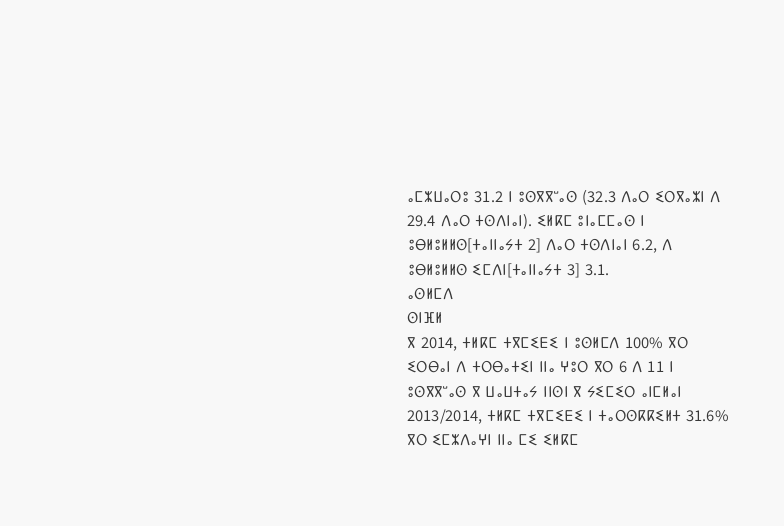ⴰⵎⵣⵡⴰⵔⵓ 31.2 ⵏ ⵓⵙⴳⴳⵯⴰⵙ (32.3 ⴷⴰⵔ ⵉⵔⴳⴰⵣⵏ ⴷ 29.4 ⴷⴰⵔ ⵜⵙⴷⵏⴰⵏ). ⵉⵍⴽⵎ ⵓⵏⴰⵎⵎⴰⵙ ⵏ ⵓⴱⵍⵓⵍⵍⵙ[ⵜⴰⵏⵏⴰⵢⵜ 2] ⴷⴰⵔ ⵜⵙⴷⵏⴰⵏ 6.2, ⴷ ⵓⴱⵍⵓⵍⵍⵙ ⵉⵎⴷⵏ[ⵜⴰⵏⵏⴰⵢⵜ 3] 3.1.
ⴰⵙⵍⵎⴷ
ⵙⵏⴼⵍ
ⴳ 2014, ⵜⵍⴽⵎ ⵜⴳⵎⵉⴹⵉ ⵏ ⵓⵙⵍⵎⴷ 100% ⴳⵔ ⵉⵔⴱⴰⵏ ⴷ ⵜⵔⴱⴰⵜⵉⵏ ⵏⵏⴰ ⵖⵓⵔ ⴳⵔ 6 ⴷ 11 ⵏ ⵓⵙⴳⴳⵯⴰⵙ ⴳ ⵡⴰⵡⵜⴰⵢ ⵏⵏⵙⵏ ⴳ ⵢⵉⵎⵉⵔ ⴰⵏⵎⵍⴰⵏ 2013/2014, ⵜⵍⴽⵎ ⵜⴳⵎⵉⴹⵉ ⵏ ⵜⴰⵔⵙⴽⴽⵉⵍⵜ 31.6% ⴳⵔ ⵉⵎⵣⴷⴰⵖⵏ ⵏⵏⴰ ⵎⵉ ⵉⵍⴽⵎ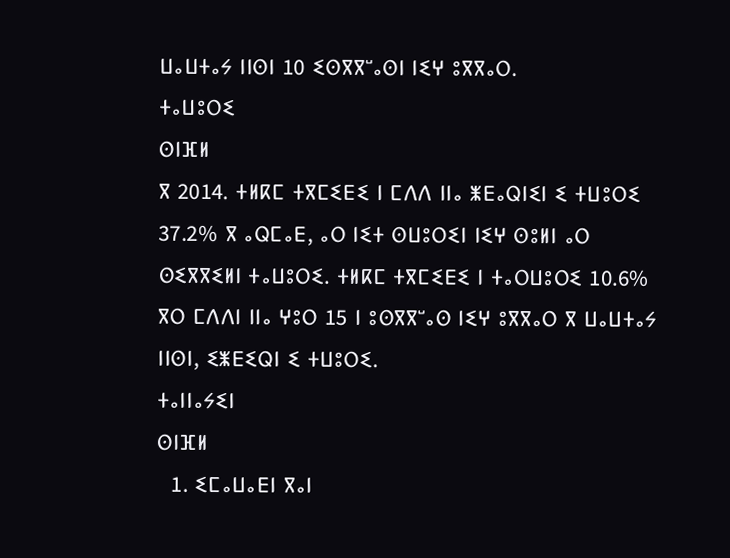ⵡⴰⵡⵜⴰⵢ ⵏⵏⵙⵏ 10 ⵉⵙⴳⴳⵯⴰⵙⵏ ⵏⵉⵖ ⵓⴳⴳⴰⵔ.
ⵜⴰⵡⵓⵔⵉ
ⵙⵏⴼⵍ
ⴳ 2014. ⵜⵍⴽⵎ ⵜⴳⵎⵉⴹⵉ ⵏ ⵎⴷⴷ ⵏⵏⴰ ⵥⴹⴰⵕⵏⵉⵏ ⵉ ⵜⵡⵓⵔⵉ 37.2% ⴳ ⴰⵕⵎⴰⴹ, ⴰⵔ ⵏⵉⵜ ⵙⵡⵓⵔⵉⵏ ⵏⵉⵖ ⵙⵓⵍⵏ ⴰⵔ ⵙⵉⴳⴳⵉⵍⵏ ⵜⴰⵡⵓⵔⵉ. ⵜⵍⴽⵎ ⵜⴳⵎⵉⴹⵉ ⵏ ⵜⴰⵔⵡⵓⵔⵉ 10.6% ⴳⵔ ⵎⴷⴷⵏ ⵏⵏⴰ ⵖⵓⵔ 15 ⵏ ⵓⵙⴳⴳⵯⴰⵙ ⵏⵉⵖ ⵓⴳⴳⴰⵔ ⴳ ⵡⴰⵡⵜⴰⵢ ⵏⵏⵙⵏ, ⵉⵥⴹⵉⵕⵏ ⵉ ⵜⵡⵓⵔⵉ.
ⵜⴰⵏⵏⴰⵢⵉⵏ
ⵙⵏⴼⵍ
  1. ⵉⵎⴰⵡⴰⴹⵏ ⴳⴰⵏ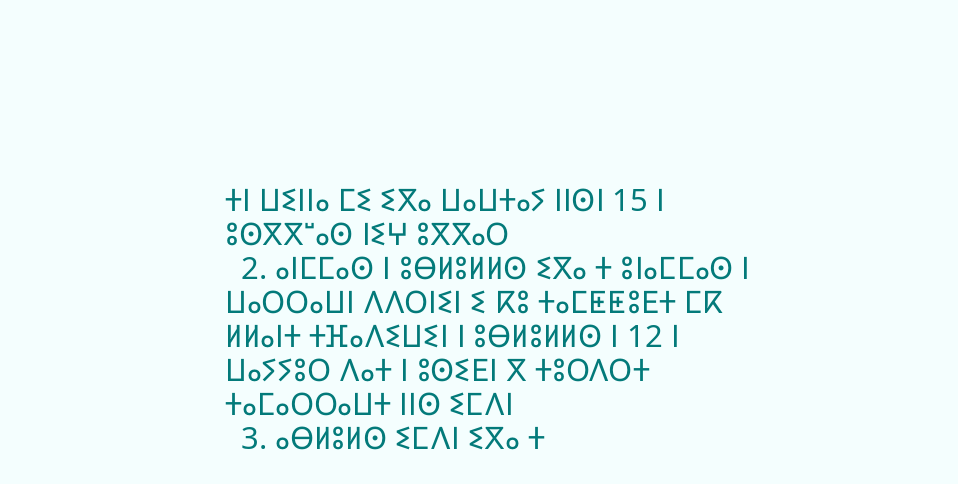ⵜⵏ ⵡⵉⵏⵏⴰ ⵎⵉ ⵉⴳⴰ ⵡⴰⵡⵜⴰⵢ ⵏⵏⵙⵏ 15 ⵏ ⵓⵙⴳⴳⵯⴰⵙ ⵏⵉⵖ ⵓⴳⴳⴰⵔ
  2. ⴰⵏⵎⵎⴰⵙ ⵏ ⵓⴱⵍⵓⵍⵍⵙ ⵉⴳⴰ ⵜ ⵓⵏⴰⵎⵎⴰⵙ ⵏ ⵡⴰⵔⵔⴰⵡⵏ ⴷⴷⵔⵏⵉⵏ ⵉ ⴽⵓ ⵜⴰⵎⵟⵟⵓⴹⵜ ⵎⴽ ⵍⵍⴰⵏⵜ ⵜⴼⴰⴷⵉⵡⵉⵏ ⵏ ⵓⴱⵍⵓⵍⵍⵙ ⵏ 12 ⵏ ⵡⴰⵢⵢⵓⵔ ⴷⴰⵜ ⵏ ⵓⵙⵉⴹⵏ ⴳ ⵜⵓⵔⴷⵔⵜ ⵜⴰⵎⴰⵔⵔⴰⵡⵜ ⵏⵏⵙ ⵉⵎⴷⵏ
  3. ⴰⴱⵍⵓⵍⵙ ⵉⵎⴷⵏ ⵉⴳⴰ ⵜ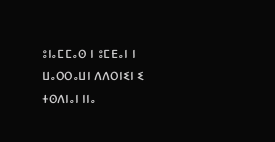ⵓⵏⴰⵎⵎⴰⵙ ⵏ ⵓⵎⴹⴰⵏ ⵏ ⵡⴰⵔⵔⴰⵡⵏ ⴷⴷⵔⵏⵉⵏ ⵉ ⵜⵙⴷⵏⴰⵏ ⵏⵏⴰ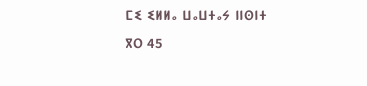ⵎⵉ ⵉⵍⵍⴰ ⵡⴰⵡⵜⴰⵢ ⵏⵏⵙⵏⵜ ⴳⵔ 45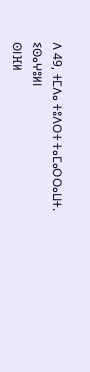ⴷ 49, ⵜⵎⴷⴰ ⵜⵓⴷⵔⵜ ⵜⴰⵎⴰⵔⵔⴰⵡⵜ.
ⵉⵙⴰⵖⵓⵍⵏ
ⵙⵏⴼⵍ